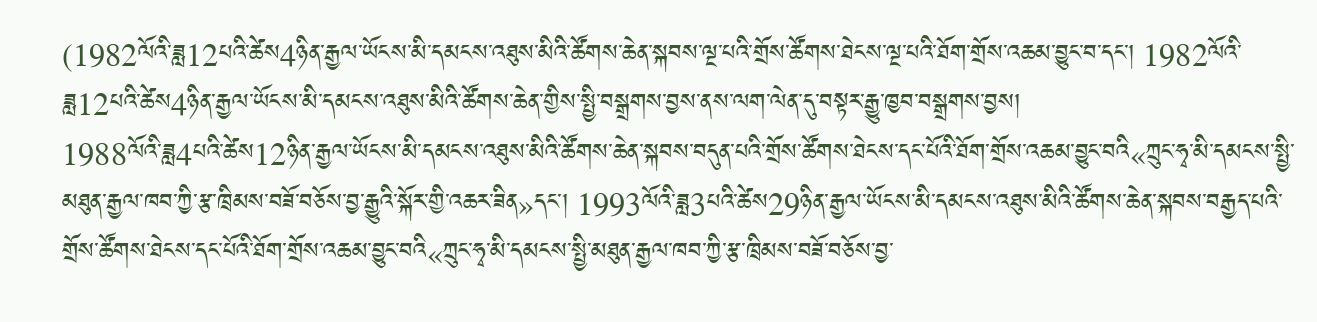(1982ལོའི་ཟླ12པའི་ཚེས4ཉིན་རྒྱལ་ཡོངས་མི་དམངས་འཐུས་མིའི་ཚོགས་ཆེན་སྐབས་ལྔ་པའི་གྲོས་ཚོགས་ཐེངས་ལྔ་པའི་ཐོག་གྲོས་འཆམ་བྱུང་བ་དང་། 1982ལོའི་ཟླ12པའི་ཚེས4ཉིན་རྒྱལ་ཡོངས་མི་དམངས་འཐུས་མིའི་ཚོགས་ཆེན་གྱིས་སྤྱི་བསྒྲགས་བྱས་ནས་ལག་ལེན་དུ་བསྟར་རྒྱུ་ཁྱབ་བསྒྲགས་བྱས།
1988ལོའི་ཟླ4པའི་ཚེས12ཉིན་རྒྱལ་ཡོངས་མི་དམངས་འཐུས་མིའི་ཚོགས་ཆེན་སྐབས་བདུན་པའི་གྲོས་ཚོགས་ཐེངས་དང་པོའི་ཐོག་གྲོས་འཆམ་བྱུང་བའི«ཀྲུང་ཧྭ་མི་དམངས་སྤྱི་མཐུན་རྒྱལ་ཁབ་ཀྱི་རྩ་ཁྲིམས་བཟོ་བཅོས་བྱ་རྒྱུའི་སྐོར་གྱི་འཆར་ཟིན»དང་། 1993ལོའི་ཟླ3པའི་ཚེས29ཉིན་རྒྱལ་ཡོངས་མི་དམངས་འཐུས་མིའི་ཚོགས་ཆེན་སྐབས་བརྒྱད་པའི་གྲོས་ཚོགས་ཐེངས་དང་པོའི་ཐོག་གྲོས་འཆམ་བྱུང་བའི«ཀྲུང་ཧྭ་མི་དམངས་སྤྱི་མཐུན་རྒྱལ་ཁབ་ཀྱི་རྩ་ཁྲིམས་བཟོ་བཅོས་བྱ་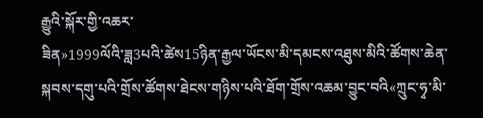རྒྱུའི་སྐོར་གྱི་འཆར་
ཟིན»1999ལོའི་ཟླ3པའི་ཚེས15ཉིན་རྒྱལ་ཡོངས་མི་དམངས་འཐུས་མིའི་ཚོགས་ཆེན་སྐབས་དགུ་པའི་གྲོས་ཚོགས་ཐེངས་གཉིས་པའི་ཐོག་གྲོས་འཆམ་བྱུང་བའི«ཀྲུང་ཧྭ་མི་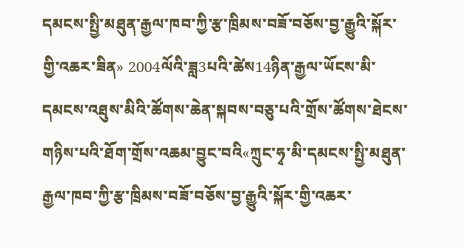དམངས་སྤྱི་མཐུན་རྒྱལ་ཁབ་ཀྱི་རྩ་ཁྲིམས་བཟོ་བཅོས་བྱ་རྒྱུའི་སྐོར་གྱི་འཆར་ཟིན» 2004ལོའི་ཟླ3པའི་ཚེས14ཉིན་རྒྱལ་ཡོངས་མི་དམངས་འཐུས་མིའི་ཚོགས་ཆེན་སྐབས་བཅུ་པའི་གྲོས་ཚོགས་ཐེངས་གཉིས་པའི་ཐོག་གྲོས་འཆམ་བྱུང་བའི«ཀྲུང་ཧྭ་མི་དམངས་སྤྱི་མཐུན་རྒྱལ་ཁབ་ཀྱི་རྩ་ཁྲིམས་བཟོ་བཅོས་བྱ་རྒྱུའི་སྐོར་གྱི་འཆར་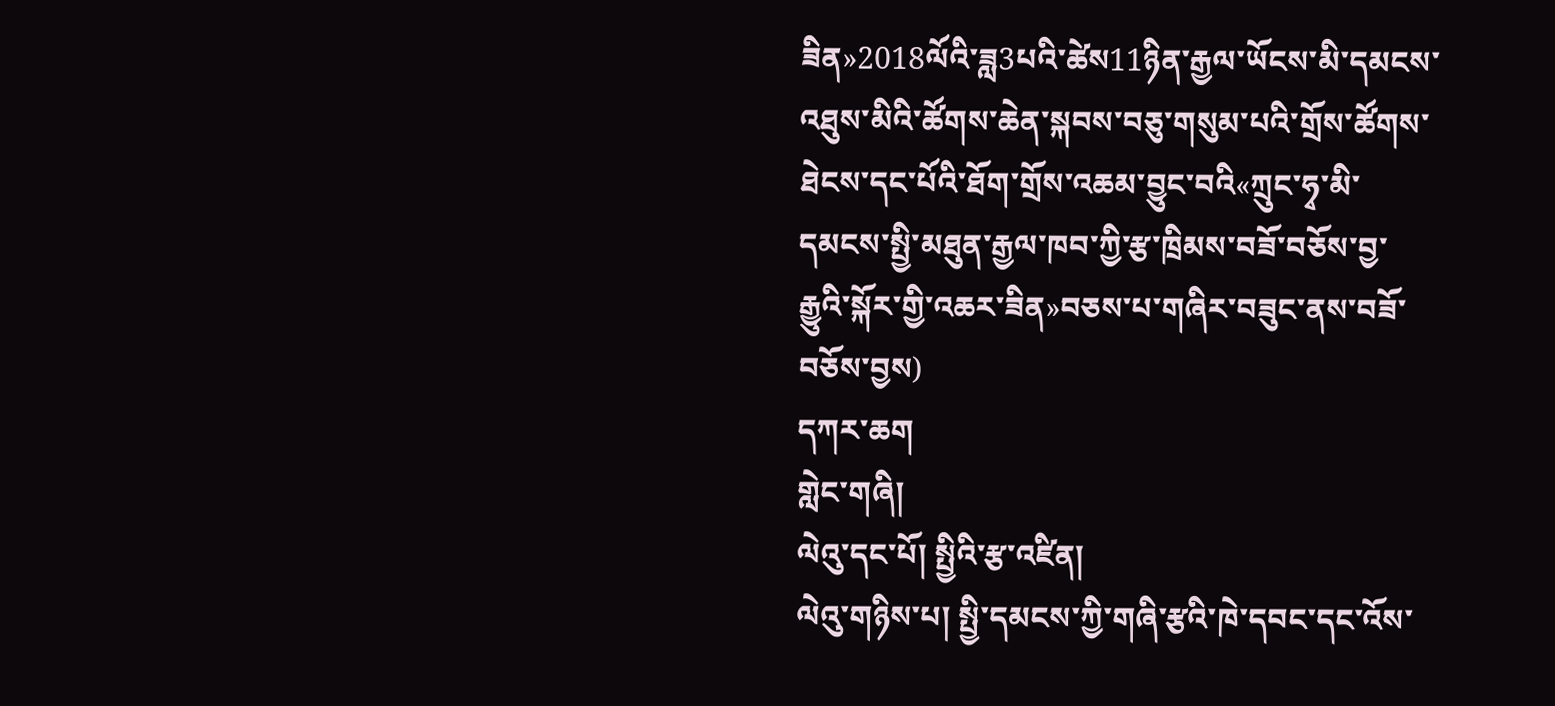ཟིན»2018ལོའི་ཟླ3པའི་ཚེས11ཉིན་རྒྱལ་ཡོངས་མི་དམངས་འཐུས་མིའི་ཚོགས་ཆེན་སྐབས་བཅུ་གསུམ་པའི་གྲོས་ཚོགས་ཐེངས་དང་པོའི་ཐོག་གྲོས་འཆམ་བྱུང་བའི«ཀྲུང་ཧྭ་མི་དམངས་སྤྱི་མཐུན་རྒྱལ་ཁབ་ཀྱི་རྩ་ཁྲིམས་བཟོ་བཅོས་བྱ་རྒྱུའི་སྐོར་གྱི་འཆར་ཟིན»བཅས་པ་གཞིར་བཟུང་ནས་བཟོ་བཅོས་བྱས)
དཀར་ཆག
གླེང་གཞི།
ལེའུ་དང་པོ། སྤྱིའི་རྩ་འཛིན།
ལེའུ་གཉིས་པ། སྤྱི་དམངས་ཀྱི་གཞི་རྩའི་ཁེ་དབང་དང་འོས་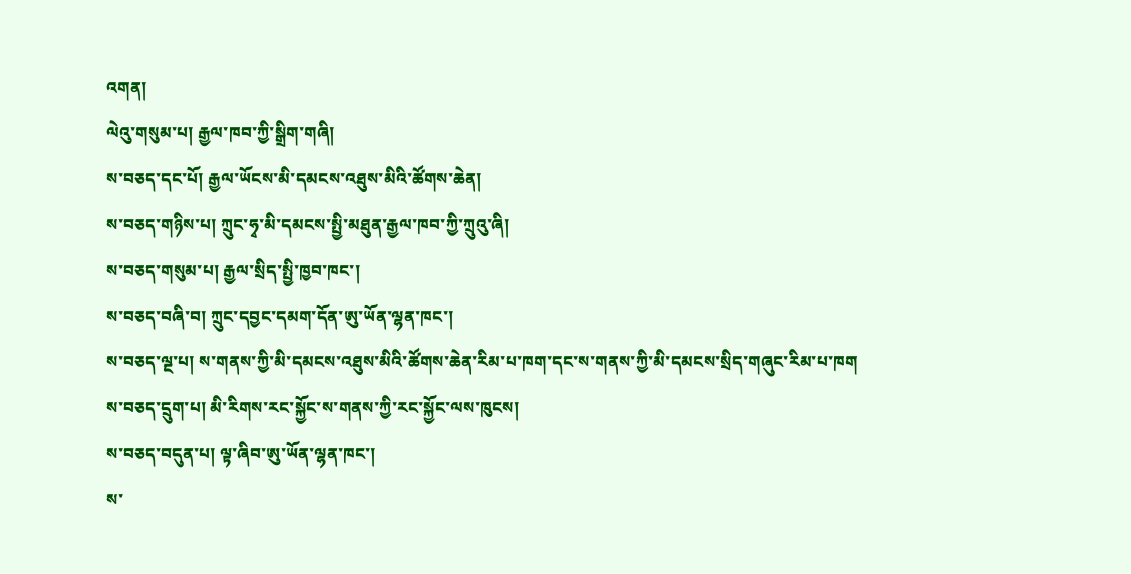འགན།
ལེའུ་གསུམ་པ། རྒྱལ་ཁབ་ཀྱི་སྒྲིག་གཞི།
ས་བཅད་དང་པོ། རྒྱལ་ཡོངས་མི་དམངས་འཐུས་མིའི་ཚོགས་ཆེན།
ས་བཅད་གཉིས་པ། ཀྲུང་ཧྭ་མི་དམངས་སྤྱི་མཐུན་རྒྱལ་ཁབ་ཀྱི་ཀྲུའུ་ཞི།
ས་བཅད་གསུམ་པ། རྒྱལ་སྲིད་སྤྱི་ཁྱབ་ཁང་།
ས་བཅད་བཞི་བ། ཀྲུང་དབྱང་དམག་དོན་ཨུ་ཡོན་ལྷན་ཁང་།
ས་བཅད་ལྔ་པ། ས་གནས་ཀྱི་མི་དམངས་འཐུས་མིའི་ཚོགས་ཆེན་རིམ་པ་ཁག་དང་ས་གནས་ཀྱི་མི་དམངས་སྲིད་གཞུང་རིམ་པ་ཁག
ས་བཅད་དྲུག་པ། མི་རིགས་རང་སྐྱོང་ས་གནས་ཀྱི་རང་སྐྱོང་ལས་ཁུངས།
ས་བཅད་བདུན་པ། ལྟ་ཞིབ་ཨུ་ཡོན་ལྷན་ཁང་།
ས་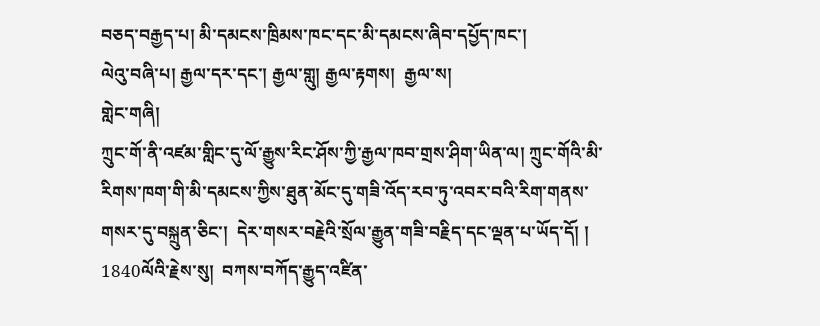བཅད་བརྒྱད་པ། མི་དམངས་ཁྲིམས་ཁང་དང་མི་དམངས་ཞིབ་དཔྱོད་ཁང་།
ལེའུ་བཞི་པ། རྒྱལ་དར་དང་། རྒྱལ་གླུ། རྒྱལ་རྟགས།  རྒྱལ་ས།
གླེང་གཞི།
ཀྲུང་གོ་ནི་འཛམ་གླིང་དུ་ལོ་རྒྱུས་རིང་ཤོས་ཀྱི་རྒྱལ་ཁབ་གྲས་ཤིག་ཡིན་ལ། ཀྲུང་གོའི་མི་རིགས་ཁག་གི་མི་དམངས་ཀྱིས་ཐུན་མོང་དུ་གཟི་འོད་རབ་ཏུ་འབར་བའི་རིག་གནས་གསར་དུ་བསྐྲུན་ཅིང་།  དེར་གསར་བརྗེའི་སྲོལ་རྒྱུན་གཟི་བརྗིད་དང་ལྡན་པ་ཡོད་དོ། །
1840ལོའི་རྗེས་སུ།  བཀས་བཀོད་རྒྱུད་འཛིན་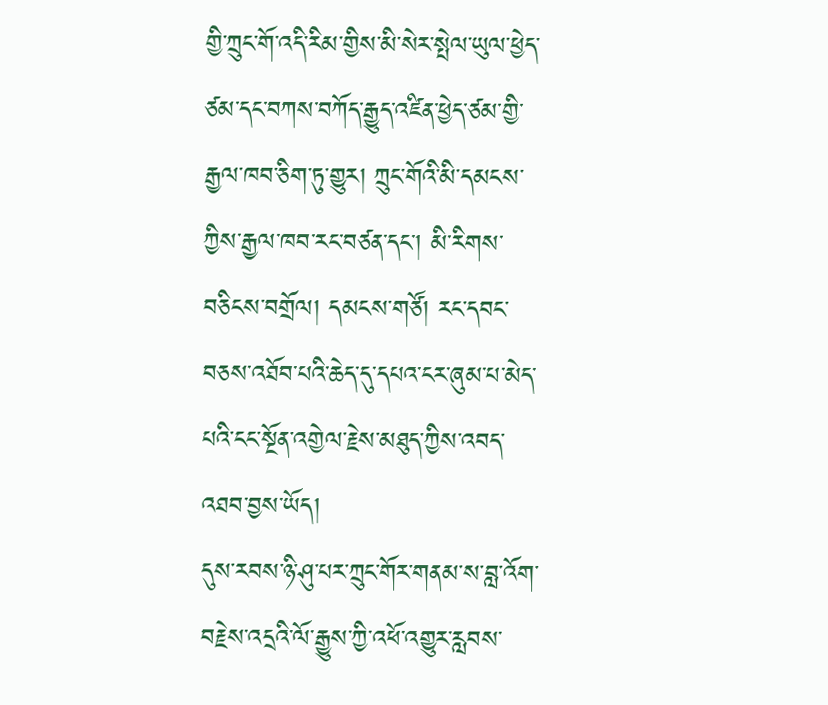གྱི་ཀྲུང་གོ་འདི་རིམ་གྱིས་མི་སེར་སྤེལ་ཡུལ་ཕྱེད་ཙམ་དང་བཀས་བཀོད་རྒྱུད་འཛིན་ཕྱེད་ཙམ་གྱི་རྒྱལ་ཁབ་ཅིག་ཏུ་གྱུར། ཀྲུང་གོའི་མི་དམངས་ཀྱིས་རྒྱལ་ཁབ་རང་བཙན་དང་། མི་རིགས་བཅིངས་བགྲོལ། དམངས་གཙོ། རང་དབང་བཅས་འཐོབ་པའི་ཆེད་དུ་དཔའ་ངར་ཞུམ་པ་མེད་པའི་ངང་སྔོན་འགྱེལ་རྗེས་མཐུད་ཀྱིས་འབད་འཐབ་བྱས་ཡོད།
དུས་རབས་ཉི་ཤུ་པར་ཀྲུང་གོར་གནམ་ས་བླ་འོག་བརྗེས་འདྲའི་ལོ་རྒྱུས་ཀྱི་འཕོ་འགྱུར་རླབས་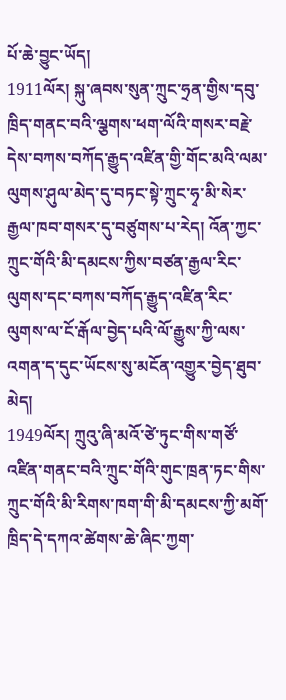པོ་ཆེ་བྱུང་ཡོད།
1911ལོར། སྐུ་ཞབས་སུན་ཀྲུང་ཧྲན་གྱིས་དབུ་ཁྲིད་གནང་བའི་ལྕགས་ཕག་ལོའི་གསར་བརྗེ་དེས་བཀས་བཀོད་རྒྱུད་འཛིན་གྱི་གོང་མའི་ལམ་ལུགས་ཤུལ་མེད་དུ་བཏང་སྟེ་ཀྲུང་ཧྭ་མི་སེར་རྒྱལ་ཁབ་གསར་དུ་བཙུགས་པ་རེད། འོན་ཀྱང་ཀྲུང་གོའི་མི་དམངས་ཀྱིས་བཙན་རྒྱལ་རིང་ལུགས་དང་བཀས་བཀོད་རྒྱུད་འཛིན་རིང་ལུགས་ལ་ངོ་རྒོལ་བྱེད་པའི་ལོ་རྒྱུས་ཀྱི་ལས་འགན་ད་དུང་ཡོངས་སུ་མངོན་འགྱུར་བྱེད་ཐུབ་མེད།
1949ལོར། ཀྲུའུ་ཞི་མའོ་ཙེ་ཏུང་གིས་གཙོ་འཛིན་གནང་བའི་ཀྲུང་གོའི་གུང་ཁྲན་ཏང་གིས་ཀྲུང་གོའི་མི་རིགས་ཁག་གི་མི་དམངས་ཀྱི་མགོ་ཁྲིད་དེ་དཀའ་ཚེགས་ཆེ་ཞིང་ཀྱག་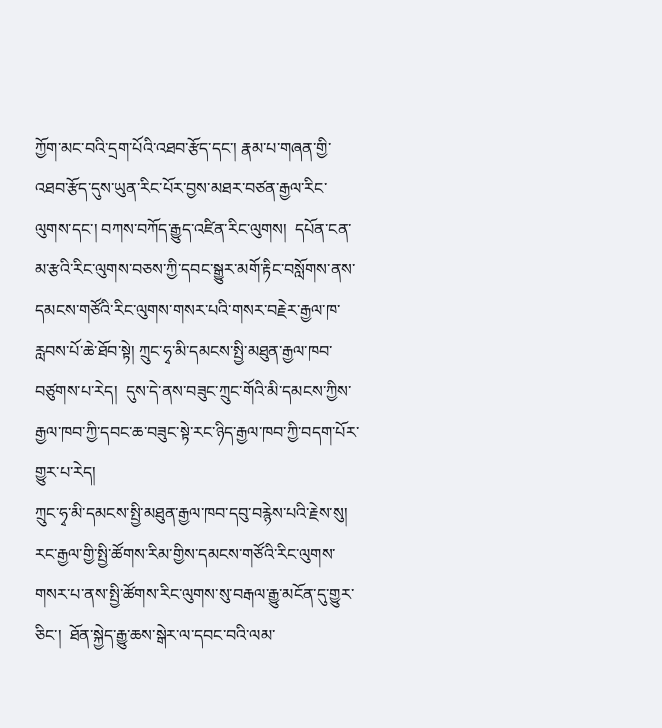ཀྱོག་མང་བའི་དྲག་པོའི་འཐབ་རྩོད་དང་། རྣམ་པ་གཞན་གྱི་འཐབ་རྩོད་དུས་ཡུན་རིང་པོར་བྱས་མཐར་བཙན་རྒྱལ་རིང་ལུགས་དང་། བཀས་བཀོད་རྒྱུད་འཛིན་རིང་ལུགས།  དཔོན་ངན་མ་རྩའི་རིང་ལུགས་བཅས་ཀྱི་དབང་སྒྱུར་མགོ་རྟིང་བསློགས་ནས་དམངས་གཙོའི་རིང་ལུགས་གསར་པའི་གསར་བརྗེར་རྒྱལ་ཁ་རླབས་པོ་ཆེ་ཐོབ་སྟེ། ཀྲུང་ཧྭ་མི་དམངས་སྤྱི་མཐུན་རྒྱལ་ཁབ་བཙུགས་པ་རེད།  དུས་དེ་ནས་བཟུང་ཀྲུང་གོའི་མི་དམངས་ཀྱིས་རྒྱལ་ཁབ་ཀྱི་དབང་ཆ་བཟུང་སྟེ་རང་ཉིད་རྒྱལ་ཁབ་ཀྱི་བདག་པོར་གྱུར་པ་རེད།
ཀྲུང་ཧྭ་མི་དམངས་སྤྱི་མཐུན་རྒྱལ་ཁབ་དབུ་བརྙེས་པའི་རྗེས་སུ།  རང་རྒྱལ་གྱི་སྤྱི་ཚོགས་རིམ་གྱིས་དམངས་གཙོའི་རིང་ལུགས་གསར་པ་ནས་སྤྱི་ཚོགས་རིང་ལུགས་སུ་བརྒལ་རྒྱུ་མངོན་དུ་གྱུར་ཅིང་།  ཐོན་སྐྱེད་རྒྱུ་ཆས་སྒེར་ལ་དབང་བའི་ལམ་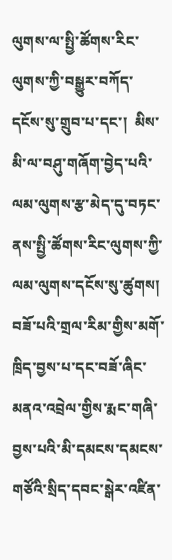ལུགས་ལ་སྤྱི་ཚོགས་རིང་ལུགས་ཀྱི་བསྒྱུར་བཀོད་དངོས་སུ་གྲུབ་པ་དང་།  མིས་མི་ལ་བཤུ་གཞོག་བྱེད་པའི་ལམ་ལུགས་རྩ་མེད་དུ་བཏང་ནས་སྤྱི་ཚོགས་རིང་ལུགས་ཀྱི་ལམ་ལུགས་དངོས་སུ་ཚུགས། བཟོ་པའི་གྲལ་རིམ་གྱིས་མགོ་ཁྲིད་བྱས་པ་དང་བཟོ་ཞིང་མནའ་འབྲེལ་གྱིས་རྨང་གཞི་བྱས་པའི་མི་དམངས་དམངས་གཙོའི་སྲིད་དབང་སྒེར་འཛིན་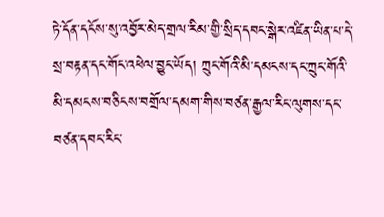ཏེ་དོན་དངོས་སུ་འབྱོར་མེད་གྲལ་རིམ་གྱི་སྲིད་དབང་སྒེར་འཛིན་ཡིན་པ་དེ་སྲ་བརྟན་དང་གོང་འཕེལ་བྱུང་ཡོད། ཀྲུང་གོའི་མི་དམངས་དང་ཀྲུང་གོའི་མི་དམངས་བཅིངས་བགྲོལ་དམག་གིས་བཙན་རྒྱལ་རིང་ལུགས་དང་བཙན་དབང་རིང་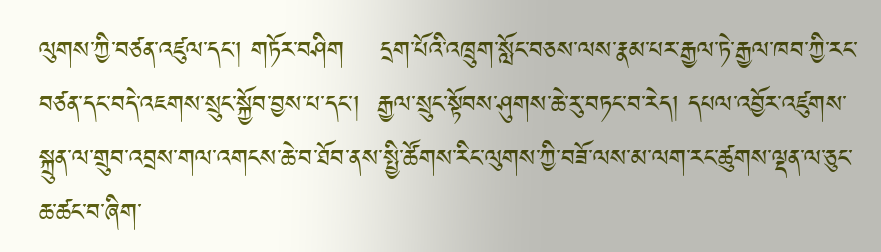ལུགས་ཀྱི་བཙན་འཛུལ་དང་། གཏོར་བཤིག    དྲག་པོའི་འཁྲུག་སློང་བཅས་ལས་རྣམ་པར་རྒྱལ་ཏེ་རྒྱལ་ཁབ་ཀྱི་རང་བཙན་དང་བདེ་འཇགས་སྲུང་སྐྱོབ་བྱས་པ་དང་།  རྒྱལ་སྲུང་སྟོབས་ཤུགས་ཆེ་རུ་བཏང་བ་རེད། དཔལ་འབྱོར་འཛུགས་སྐྲུན་ལ་གྲུབ་འབྲས་གལ་འགངས་ཆེ་བ་ཐོབ་ནས་སྤྱི་ཚོགས་རིང་ལུགས་ཀྱི་བཟོ་ལས་མ་ལག་རང་ཚུགས་ལྡན་ལ་ཅུང་ཆ་ཚང་བ་ཞིག་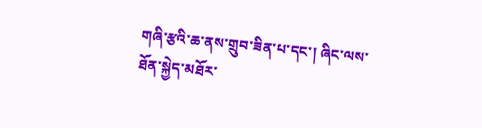གཞི་རྩའི་ཆ་ནས་གྲུབ་ཟིན་པ་དང་། ཞིང་ལས་ཐོན་སྐྱེད་མཐོར་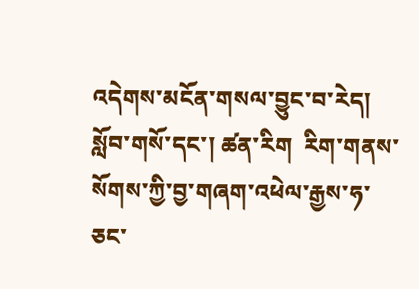འདེགས་མངོན་གསལ་བྱུང་བ་རེད། སློབ་གསོ་དང་། ཚན་རིག  རིག་གནས་སོགས་ཀྱི་བྱ་གཞག་འཕེལ་རྒྱས་ཧ་ཅང་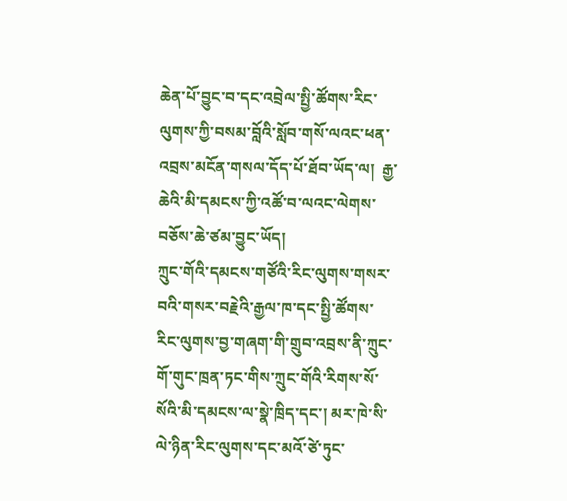ཆེན་པོ་བྱུང་བ་དང་འབྲེལ་སྤྱི་ཚོགས་རིང་ལུགས་ཀྱི་བསམ་བློའི་སློབ་གསོ་ལའང་ཕན་འབྲས་མངོན་གསལ་དོད་པོ་ཐོབ་ཡོད་ལ།  རྒྱ་ཆེའི་མི་དམངས་ཀྱི་འཚོ་བ་ལའང་ལེགས་བཅོས་ཆེ་ཙམ་བྱུང་ཡོད།
ཀྲུང་གོའི་དམངས་གཙོའི་རིང་ལུགས་གསར་བའི་གསར་བརྗེའི་རྒྱལ་ཁ་དང་སྤྱི་ཚོགས་རིང་ལུགས་བྱ་གཞག་གི་གྲུབ་འབྲས་ནི་ཀྲུང་གོ་གུང་ཁྲན་ཏང་གིས་ཀྲུང་གོའི་རིགས་སོ་སོའི་མི་དམངས་ལ་སྣེ་ཁྲིད་དང་། མར་ཁེ་སི་ལེ་ཉིན་རིང་ལུགས་དང་མའོ་ཙེ་ཏུང་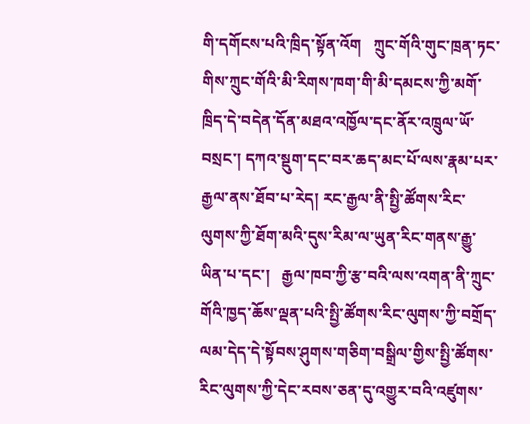གི་དགོངས་པའི་ཁྲིད་སྟོན་འོག   ཀྲུང་གོའི་གུང་ཁྲན་ཏང་གིས་ཀྲུང་གོའི་མི་རིགས་ཁག་གི་མི་དམངས་ཀྱི་མགོ་ཁྲིད་དེ་བདེན་དོན་མཐའ་འཁྱོལ་དང་ནོར་འཁྲུལ་ཡོ་བསྲང་། དཀའ་སྡུག་དང་བར་ཆད་མང་པོ་ལས་རྣམ་པར་རྒྱལ་ནས་ཐོབ་པ་རེད། རང་རྒྱལ་ནི་སྤྱི་ཚོགས་རིང་ལུགས་ཀྱི་ཐོག་མའི་དུས་རིམ་ལ་ཡུན་རིང་གནས་རྒྱུ་ཡིན་པ་དང་།   རྒྱལ་ཁབ་ཀྱི་རྩ་བའི་ལས་འགན་ནི་ཀྲུང་གོའི་ཁྱད་ཆོས་ལྡན་པའི་སྤྱི་ཚོགས་རིང་ལུགས་ཀྱི་བགྲོད་ལམ་དེད་དེ་སྟོབས་ཤུགས་གཅིག་བསྒྲིལ་གྱིས་སྤྱི་ཚོགས་རིང་ལུགས་ཀྱི་དེང་རབས་ཅན་དུ་འགྱུར་བའི་འཛུགས་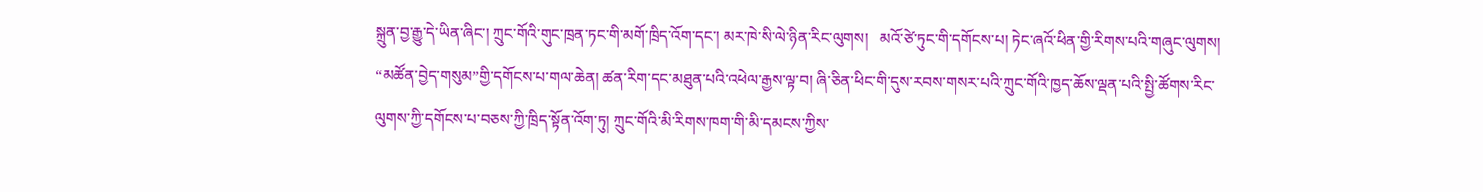སྐྲུན་བྱ་རྒྱུ་དེ་ཡིན་ཞིང་། ཀྲུང་གོའི་གུང་ཁྲན་ཏང་གི་མགོ་ཁྲིད་འོག་དང་། མར་ཁེ་སི་ལེ་ཉིན་རིང་ལུགས།   མའོ་ཙེ་ཏུང་གི་དགོངས་པ། ཏེང་ཞའོ་ཕིན་གྱི་རིགས་པའི་གཞུང་ལུགས། “མཚོན་བྱེད་གསུམ”གྱི་དགོངས་པ་གལ་ཆེན། ཚན་རིག་དང་མཐུན་པའི་འཕེལ་རྒྱས་ལྟ་བ། ཞི་ཅིན་ཕིང་གི་དུས་རབས་གསར་པའི་ཀྲུང་གོའི་ཁྱད་ཆོས་ལྡན་པའི་སྤྱི་ཚོགས་རིང་ལུགས་ཀྱི་དགོངས་པ་བཅས་ཀྱི་ཁྲིད་སྟོན་འོག་ཏུ། ཀྲུང་གོའི་མི་རིགས་ཁག་གི་མི་དམངས་ཀྱིས་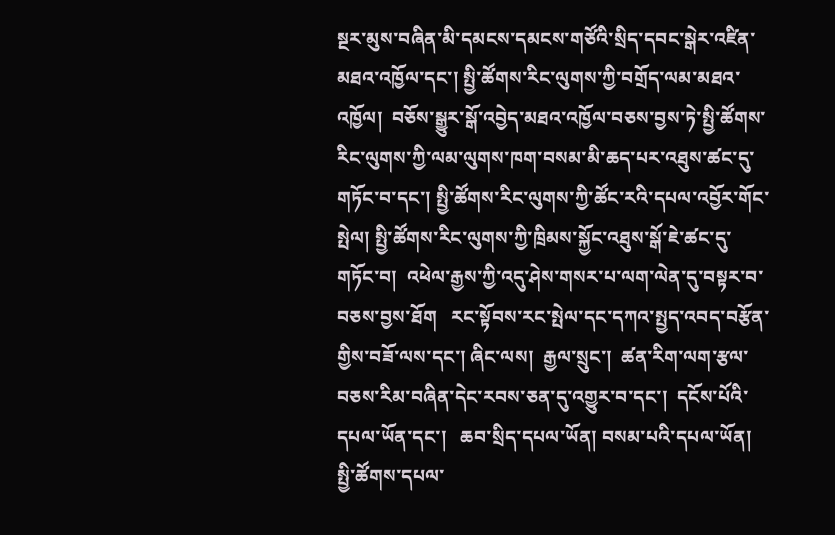སྔར་མུས་བཞིན་མི་དམངས་དམངས་གཙོའི་སྲིད་དབང་སྒེར་འཛིན་མཐའ་འཁྱོལ་དང་། སྤྱི་ཚོགས་རིང་ལུགས་ཀྱི་བགྲོད་ལམ་མཐའ་འཁྱོལ།  བཅོས་སྒྱུར་སྒོ་འབྱེད་མཐའ་འཁྱོལ་བཅས་བྱས་ཏེ་སྤྱི་ཚོགས་རིང་ལུགས་ཀྱི་ལམ་ལུགས་ཁག་བསམ་མི་ཆད་པར་འཐུས་ཚང་དུ་གཏོང་བ་དང་། སྤྱི་ཚོགས་རིང་ལུགས་ཀྱི་ཚོང་རའི་དཔལ་འབྱོར་གོང་སྤེལ། སྤྱི་ཚོགས་རིང་ལུགས་ཀྱི་ཁྲིམས་སྐྱོང་འཐུས་སྒོ་ཇེ་ཚང་དུ་གཏོང་བ།  འཕེལ་རྒྱས་ཀྱི་འདུ་ཤེས་གསར་པ་ལག་ལེན་དུ་བསྟར་བ་བཅས་བྱས་ཐོག   རང་སྟོབས་རང་སྤེལ་དང་དཀའ་སྤྱད་འབད་བརྩོན་གྱིས་བཟོ་ལས་དང་། ཞིང་ལས།  རྒྱལ་སྲུང་།  ཚན་རིག་ལག་རྩལ་བཅས་རིམ་བཞིན་དེང་རབས་ཅན་དུ་འགྱུར་བ་དང་།  དངོས་པོའི་དཔལ་ཡོན་དང་།   ཆབ་སྲིད་དཔལ་ཡོན། བསམ་པའི་དཔལ་ཡོན།  སྤྱི་ཚོགས་དཔལ་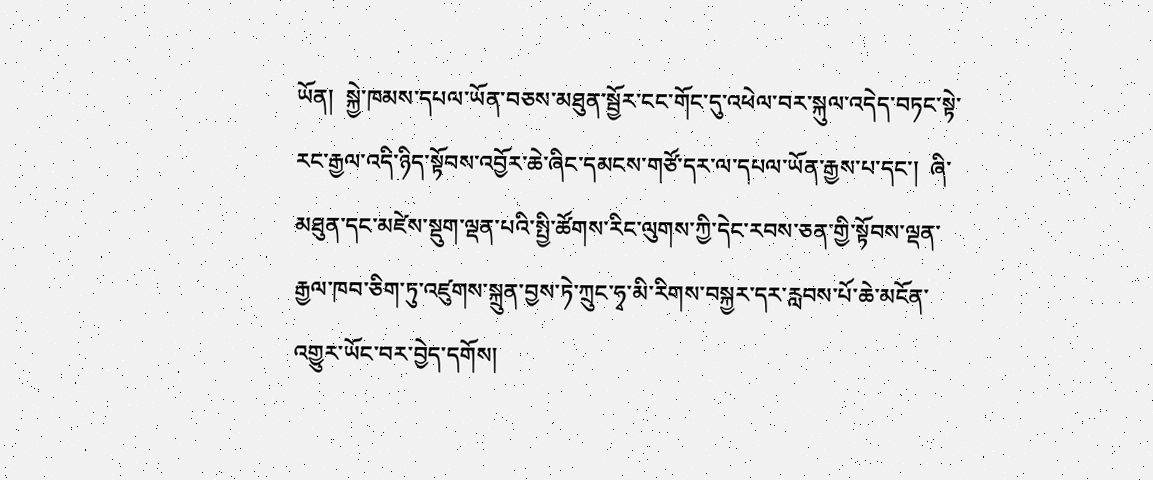ཡོན།  སྐྱེ་ཁམས་དཔལ་ཡོན་བཅས་མཐུན་སྦྱོར་ངང་གོང་དུ་འཕེལ་བར་སྐུལ་འདེད་བཏང་སྟེ་རང་རྒྱལ་འདི་ཉིད་སྟོབས་འབྱོར་ཆེ་ཞིང་དམངས་གཙོ་དར་ལ་དཔལ་ཡོན་རྒྱས་པ་དང་།  ཞི་མཐུན་དང་མཛེས་སྡུག་ལྡན་པའི་སྤྱི་ཚོགས་རིང་ལུགས་ཀྱི་དེང་རབས་ཅན་གྱི་སྟོབས་ལྡན་རྒྱལ་ཁབ་ཅིག་ཏུ་འཛུགས་སྐྲུན་བྱས་ཏེ་ཀྲུང་ཧྭ་མི་རིགས་བསྐྱར་དར་རླབས་པོ་ཆེ་མངོན་འགྱུར་ཡོང་བར་བྱེད་དགོས།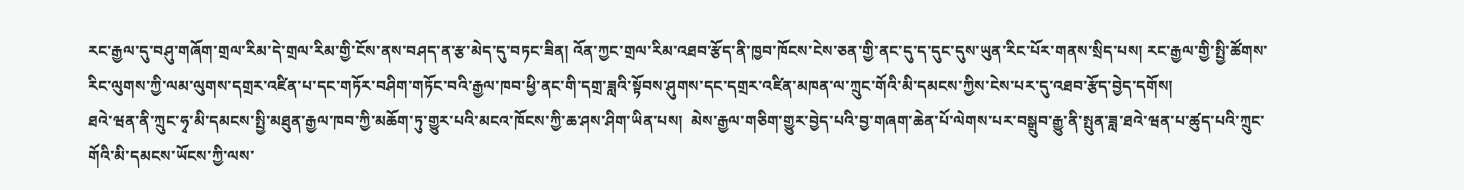རང་རྒྱལ་དུ་བཤུ་གཞོག་གྲལ་རིམ་དེ་གྲལ་རིམ་གྱི་ངོས་ནས་བཤད་ན་རྩ་མེད་དུ་བཏང་ཟིན། འོན་ཀྱང་གྲལ་རིམ་འཐབ་རྩོད་ནི་ཁྱབ་ཁོངས་ངེས་ཅན་གྱི་ནང་དུ་ད་དུང་དུས་ཡུན་རིང་པོར་གནས་སྲིད་པས། རང་རྒྱལ་གྱི་སྤྱི་ཚོགས་རིང་ལུགས་ཀྱི་ལམ་ལུགས་དགྲར་འཛིན་པ་དང་གཏོར་བཤིག་གཏོང་བའི་རྒྱལ་ཁབ་ཕྱི་ནང་གི་དགྲ་ཟླའི་སྟོབས་ཤུགས་དང་དགྲར་འཛིན་མཁན་ལ་ཀྲུང་གོའི་མི་དམངས་ཀྱིས་ངེས་པར་དུ་འཐབ་རྩོད་བྱེད་དགོས།
ཐའེ་ཝན་ནི་ཀྲུང་ཧྭ་མི་དམངས་སྤྱི་མཐུན་རྒྱལ་ཁབ་ཀྱི་མཆོག་ཏུ་གྱུར་པའི་མངའ་ཁོངས་ཀྱི་ཆ་ཤས་ཤིག་ཡིན་པས།  མེས་རྒྱལ་གཅིག་གྱུར་བྱེད་པའི་བྱ་གཞག་ཆེན་པོ་ལེགས་པར་བསྒྲུབ་རྒྱུ་ནི་སྤུན་ཟླ་ཐའེ་ཝན་པ་ཚུད་པའི་ཀྲུང་གོའི་མི་དམངས་ཡོངས་ཀྱི་ལས་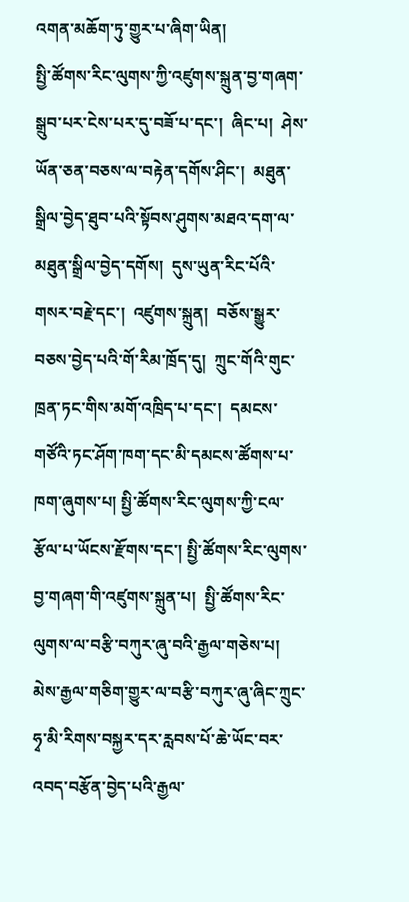འགན་མཆོག་ཏུ་གྱུར་པ་ཞིག་ཡིན།
སྤྱི་ཚོགས་རིང་ལུགས་ཀྱི་འཛུགས་སྐྲུན་བྱ་གཞག་སྒྲུབ་པར་ངེས་པར་དུ་བཟོ་པ་དང་།  ཞིང་པ།  ཤེས་ཡོན་ཅན་བཅས་ལ་བརྟེན་དགོས་ཤིང་།  མཐུན་སྒྲིལ་བྱེད་ཐུབ་པའི་སྟོབས་ཤུགས་མཐའ་དག་ལ་མཐུན་སྒྲིལ་བྱེད་དགོས།  དུས་ཡུན་རིང་པོའི་གསར་བརྗེ་དང་།  འཛུགས་སྐྲུན།  བཅོས་སྒྱུར་བཅས་བྱེད་པའི་གོ་རིམ་ཁྲོད་དུ།  ཀྲུང་གོའི་གུང་ཁྲན་ཏང་གིས་མགོ་འཁྲིད་པ་དང་།  དམངས་གཙོའི་ཏང་ཤོག་ཁག་དང་མི་དམངས་ཚོགས་པ་ཁག་ཞུགས་པ། སྤྱི་ཚོགས་རིང་ལུགས་ཀྱི་ངལ་རྩོལ་པ་ཡོངས་རྫོགས་དང་། སྤྱི་ཚོགས་རིང་ལུགས་བྱ་གཞག་གི་འཛུགས་སྐྲུན་པ།  སྤྱི་ཚོགས་རིང་ལུགས་ལ་བརྩི་བཀུར་ཞུ་བའི་རྒྱལ་གཅེས་པ།  མེས་རྒྱལ་གཅིག་གྱུར་ལ་བརྩི་བཀུར་ཞུ་ཞིང་ཀྲུང་ཧྭ་མི་རིགས་བསྐྱར་དར་རླབས་པོ་ཆེ་ཡོང་བར་འབད་བརྩོན་བྱེད་པའི་རྒྱལ་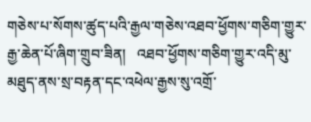གཅེས་པ་སོགས་ཚུད་པའི་རྒྱལ་གཅེས་འཐབ་ཕྱོགས་གཅིག་གྱུར་རྒྱ་ཆེན་པོ་ཞིག་གྲུབ་ཟིན།   འཐབ་ཕྱོགས་གཅིག་གྱུར་འདི་མུ་མཐུད་ནས་སྲ་བརྟན་དང་འཕེལ་རྒྱས་སུ་འགྲོ་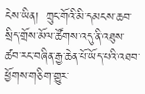ངེས་ཡིན།  ཀྲུང་གོའི་མི་དམངས་ཆབ་སྲིད་གྲོས་མོལ་ཚོགས་འདུ་ནི་འཐུས་ཚབ་རང་བཞིན་རྒྱ་ཆེན་པོ་ཡོད་པའི་འཐབ་ཕྱོགས་གཅིག་གྱུར་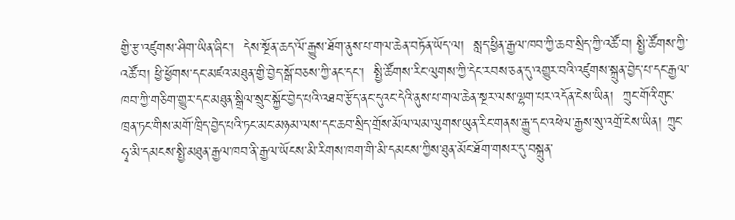གྱི་རྩ་འཛུགས་ཤིག་ཡིན་ཞིང་།  དེས་སྔོན་ཆད་ལོ་རྒྱུས་ཐོག་ནུས་པ་གལ་ཆེན་བཏོན་ཡོད་ལ།  སླད་ཕྱིན་རྒྱལ་ཁབ་ཀྱི་ཆབ་སྲིད་ཀྱི་འཚོ་བ། སྤྱི་ཚོགས་ཀྱི་འཚོ་བ། ཕྱི་ཕྱོགས་དང་མཛའ་མཐུན་གྱི་བྱེད་སྒོ་བཅས་ཀྱི་ནང་དང་།  སྤྱི་ཚོགས་རིང་ལུགས་ཀྱི་དེང་རབས་ཅན་དུ་འགྱུར་བའི་འཛུགས་སྐྲུན་བྱེད་པ་དང་རྒྱལ་ཁབ་ཀྱི་གཅིག་གྱུར་དང་མཐུན་སྒྲིལ་སྲུང་སྐྱོང་བྱེད་པའི་འཐབ་རྩོད་ནང་དུའང་དེའི་ནུས་པ་གལ་ཆེན་སྔར་ལས་ལྷག་པར་འདོན་ངེས་ཡིན།  ཀྲུང་གོའི་གུང་ཁྲན་ཏང་གིས་མགོ་ཁྲིད་བྱེད་པའི་ཏང་མང་མཉམ་ལས་དང་ཆབ་སྲིད་གྲོས་མོལ་ལམ་ལུགས་ཡུན་རིང་གནས་རྒྱུ་དང་འཕེལ་རྒྱས་སུ་འགྲོ་ངེས་ཡིན། ཀྲུང་ཧྭ་མི་དམངས་སྤྱི་མཐུན་རྒྱལ་ཁབ་ནི་རྒྱལ་ཡོངས་མི་རིགས་ཁག་གི་མི་དམངས་ཀྱིས་ཐུན་མོང་ཐོག་གསར་དུ་བསྐྲུན་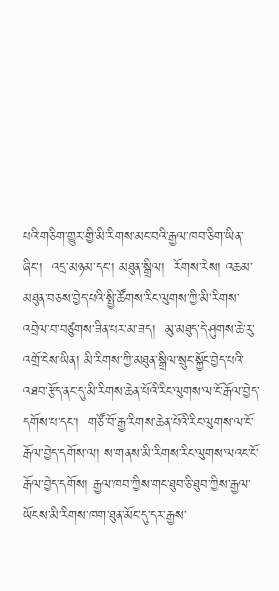པའི་གཅིག་གྱུར་གྱི་མི་རིགས་མང་བའི་རྒྱལ་ཁབ་ཅིག་ཡིན་ཞིང་།  འདྲ་མཉམ་དང་། མཐུན་སྒྲིལ།  རོགས་རེས། འཆམ་མཐུན་བཅས་བྱེད་པའི་སྤྱི་ཚོགས་རིང་ལུགས་ཀྱི་མི་རིགས་འབྲེལ་བ་བཙུགས་ཟིན་པར་མ་ཟད།  མུ་མཐུད་དེ་ཤུགས་ཆེ་རུ་འགྲོ་ངེས་ཡིན། མི་རིགས་ཀྱི་མཐུན་སྒྲིལ་སྲུང་སྐྱོང་བྱེད་པའི་འཐབ་རྩོད་ནང་དུ་མི་རིགས་ཆེན་པོའི་རིང་ལུགས་ལ་ངོ་རྒོལ་བྱེད་དགོས་པ་དང་།  གཙོ་བོ་རྒྱ་རིགས་ཆེན་པོའི་རིང་ལུགས་ལ་ངོ་རྒོལ་བྱེད་དགོས་ལ། ས་གནས་མི་རིགས་རིང་ལུགས་ལའང་ངོ་རྒོལ་བྱེད་དགོས། རྒྱལ་ཁབ་ཀྱིས་གང་ཐུབ་ཅི་ཐུབ་ཀྱིས་རྒྱལ་ཡོངས་མི་རིགས་ཁག་ཐུན་མོང་དུ་དར་རྒྱས་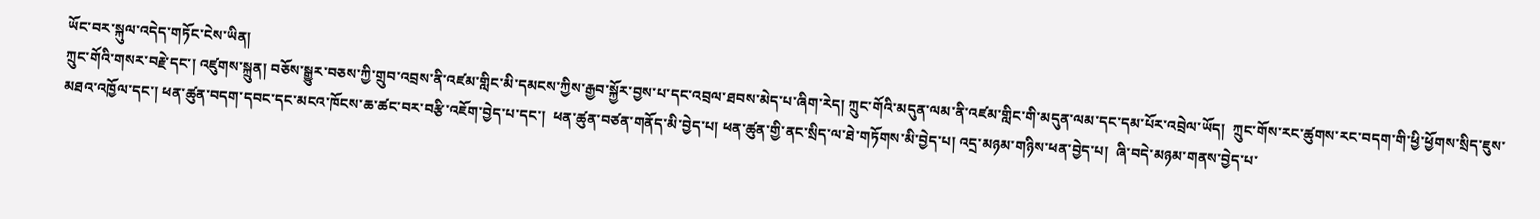ཡོང་བར་སྐུལ་འདེད་གཏོང་ངེས་ཡིན།
ཀྲུང་གོའི་གསར་བརྗེ་དང་། འཛུགས་སྐྲུན། བཅོས་སྒྱུར་བཅས་ཀྱི་གྲུབ་འབྲས་ནི་འཛམ་གླིང་མི་དམངས་ཀྱིས་རྒྱབ་སྐྱོར་བྱས་པ་དང་འབྲལ་ཐབས་མེད་པ་ཞིག་རེད། ཀྲུང་གོའི་མདུན་ལམ་ནི་འཛམ་གླིང་གི་མདུན་ལམ་དང་དམ་པོར་འབྲེལ་ཡོད།  ཀྲུང་གོས་རང་ཚུགས་རང་བདག་གི་ཕྱི་ཕྱོགས་སྲིད་ཇུས་མཐའ་འཁྱོལ་དང་། ཕན་ཚུན་བདག་དབང་དང་མངའ་ཁོངས་ཆ་ཚང་བར་བརྩི་འཇོག་བྱེད་པ་དང་།  ཕན་ཚུན་བཙན་གནོད་མི་བྱེད་པ། ཕན་ཚུན་གྱི་ནང་སྲིད་ལ་ཐེ་གཏོགས་མི་བྱེད་པ། འདྲ་མཉམ་གཉིས་ཕན་བྱེད་པ།  ཞི་བདེ་མཉམ་གནས་བྱེད་པ་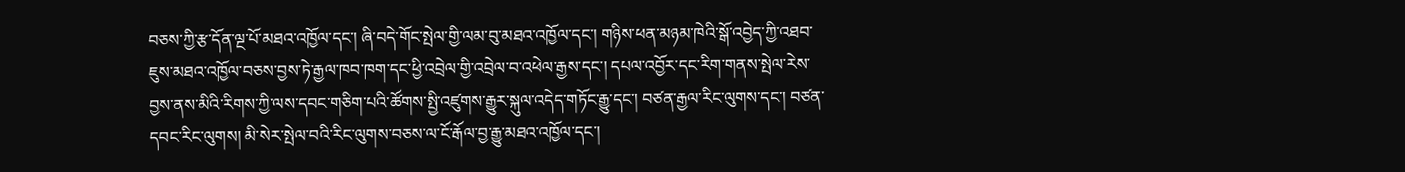བཅས་ཀྱི་རྩ་དོན་ལྔ་པོ་མཐའ་འཁྱོལ་དང་། ཞི་བདེ་གོང་སྤེལ་གྱི་ལམ་བུ་མཐའ་འཁྱོལ་དང་། གཉིས་ཕན་མཉམ་ཁེའི་སྒོ་འབྱེད་ཀྱི་འཐབ་ཇུས་མཐའ་འཁྱོལ་བཅས་བྱས་ཏེ་རྒྱལ་ཁབ་ཁག་དང་ཕྱི་འབྲེལ་གྱི་འབྲེལ་བ་འཕེལ་རྒྱས་དང་། དཔལ་འབྱོར་དང་རིག་གནས་སྤེལ་རེས་བྱས་ནས་མིའི་རིགས་ཀྱི་ལས་དབང་གཅིག་པའི་ཚོགས་སྤྱི་འཛུགས་རྒྱུར་སྐུལ་འདེད་གཏོང་རྒྱུ་དང་། བཙན་རྒྱལ་རིང་ལུགས་དང་། བཙན་དབང་རིང་ལུགས། མི་སེར་སྤེལ་བའི་རིང་ལུགས་བཅས་ལ་ངོ་རྒོལ་བྱ་རྒྱུ་མཐའ་འཁྱོལ་དང་།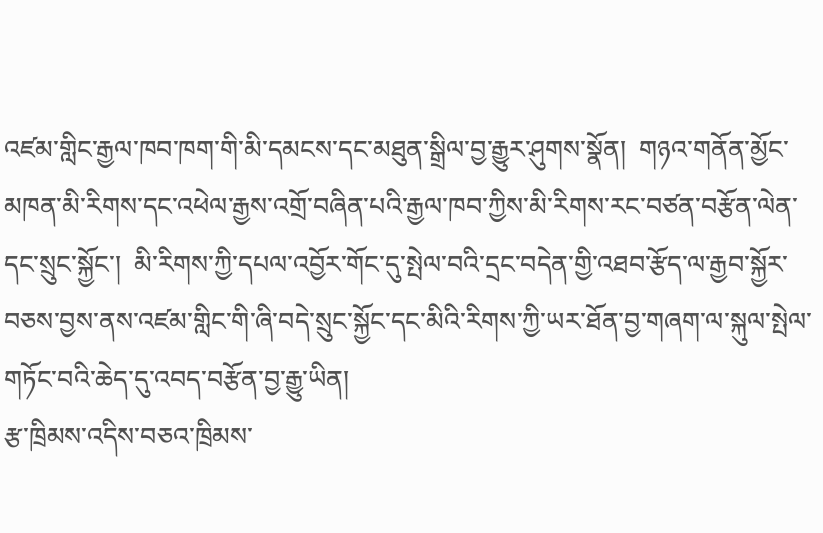འཛམ་གླིང་རྒྱལ་ཁབ་ཁག་གི་མི་དམངས་དང་མཐུན་སྒྲིལ་བྱ་རྒྱུར་ཤུགས་སྣོན།  གཉའ་གནོན་མྱོང་མཁན་མི་རིགས་དང་འཕེལ་རྒྱས་འགྲོ་བཞིན་པའི་རྒྱལ་ཁབ་ཀྱིས་མི་རིགས་རང་བཙན་བརྩོན་ལེན་དང་སྲུང་སྐྱོང་།  མི་རིགས་ཀྱི་དཔལ་འབྱོར་གོང་དུ་སྤེལ་བའི་དྲང་བདེན་གྱི་འཐབ་རྩོད་ལ་རྒྱབ་སྐྱོར་བཅས་བྱས་ནས་འཛམ་གླིང་གི་ཞི་བདེ་སྲུང་སྐྱོང་དང་མིའི་རིགས་ཀྱི་ཡར་ཐོན་བྱ་གཞག་ལ་སྐུལ་སྤེལ་གཏོང་བའི་ཆེད་དུ་འབད་བརྩོན་བྱ་རྒྱུ་ཡིན།
རྩ་ཁྲིམས་འདིས་བཅའ་ཁྲིམས་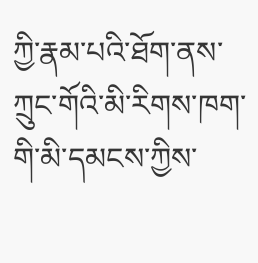ཀྱི་རྣམ་པའི་ཐོག་ནས་ཀྲུང་གོའི་མི་རིགས་ཁག་གི་མི་དམངས་ཀྱིས་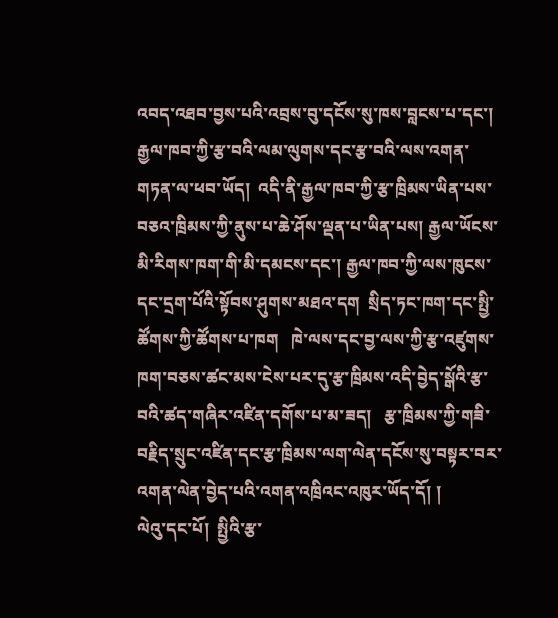འབད་འཐབ་བྱས་པའི་འབྲས་བུ་དངོས་སུ་ཁས་བླངས་པ་དང་།  རྒྱལ་ཁབ་ཀྱི་རྩ་བའི་ལམ་ལུགས་དང་རྩ་བའི་ལས་འགན་གཏན་ལ་ཕབ་ཡོད།  འདི་ནི་རྒྱལ་ཁབ་ཀྱི་རྩ་ཁྲིམས་ཡིན་པས་བཅའ་ཁྲིམས་ཀྱི་ནུས་པ་ཆེ་ཤོས་ལྡན་པ་ཡིན་པས། རྒྱལ་ཡོངས་མི་རིགས་ཁག་གི་མི་དམངས་དང་། རྒྱལ་ཁབ་ཀྱི་ལས་ཁུངས་དང་དྲག་པོའི་སྟོབས་ཤུགས་མཐའ་དག  སྲིད་ཏང་ཁག་དང་སྤྱི་ཚོགས་ཀྱི་ཚོགས་པ་ཁག   ཁེ་ལས་དང་བྱ་ལས་ཀྱི་རྩ་འཛུགས་ཁག་བཅས་ཚང་མས་ངེས་པར་དུ་རྩ་ཁྲིམས་འདི་བྱེད་སྒོའི་རྩ་བའི་ཚད་གཞིར་འཛིན་དགོས་པ་མ་ཟད།   རྩ་ཁྲིམས་ཀྱི་གཟི་བརྗིད་སྲུང་འཛིན་དང་རྩ་ཁྲིམས་ལག་ལེན་དངོས་སུ་བསྟར་བར་འགན་ལེན་བྱེད་པའི་འགན་འཁྲིའང་འཁུར་ཡོད་དོ། །
ལེའུ་དང་པོ།  སྤྱིའི་རྩ་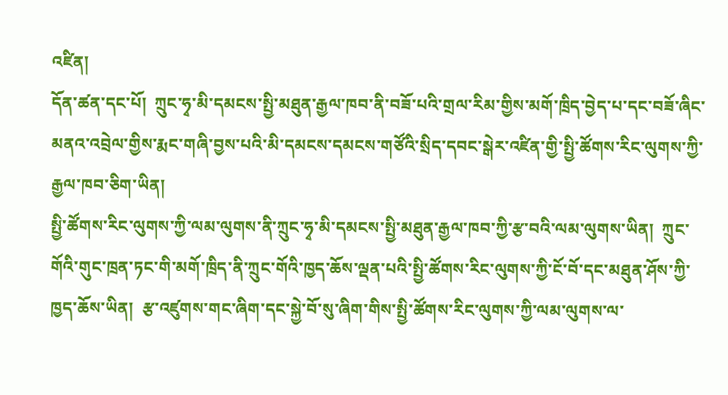འཛིན།
དོན་ཚན་དང་པོ།  ཀྲུང་ཧྭ་མི་དམངས་སྤྱི་མཐུན་རྒྱལ་ཁབ་ནི་བཟོ་པའི་གྲལ་རིམ་གྱིས་མགོ་ཁྲིད་བྱེད་པ་དང་བཟོ་ཞིང་མནའ་འབྲེལ་གྱིས་རྨང་གཞི་བྱས་པའི་མི་དམངས་དམངས་གཙོའི་སྲིད་དབང་སྒེར་འཛིན་གྱི་སྤྱི་ཚོགས་རིང་ལུགས་ཀྱི་རྒྱལ་ཁབ་ཅིག་ཡིན།
སྤྱི་ཚོགས་རིང་ལུགས་ཀྱི་ལམ་ལུགས་ནི་ཀྲུང་ཧྭ་མི་དམངས་སྤྱི་མཐུན་རྒྱལ་ཁབ་ཀྱི་རྩ་བའི་ལམ་ལུགས་ཡིན།  ཀྲུང་གོའི་གུང་ཁྲན་ཏང་གི་མགོ་ཁྲིད་ནི་ཀྲུང་གོའི་ཁྱད་ཆོས་ལྡན་པའི་སྤྱི་ཚོགས་རིང་ལུགས་ཀྱི་ངོ་བོ་དང་མཐུན་ཤོས་ཀྱི་ཁྱད་ཆོས་ཡིན།  རྩ་འཛུགས་གང་ཞིག་དང་སྐྱེ་བོ་སུ་ཞིག་གིས་སྤྱི་ཚོགས་རིང་ལུགས་ཀྱི་ལམ་ལུགས་ལ་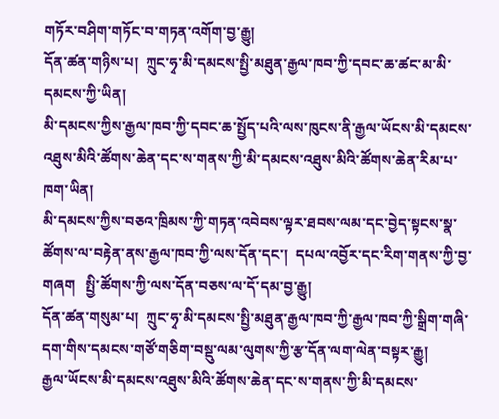གཏོར་བཤིག་གཏོང་བ་གཏན་འགོག་བྱ་རྒྱུ།
དོན་ཚན་གཉིས་པ།  ཀྲུང་ཧྭ་མི་དམངས་སྤྱི་མཐུན་རྒྱལ་ཁབ་ཀྱི་དབང་ཆ་ཚང་མ་མི་དམངས་ཀྱི་ཡིན།
མི་དམངས་ཀྱིས་རྒྱལ་ཁབ་ཀྱི་དབང་ཆ་སྤྱོད་པའི་ལས་ཁུངས་ནི་རྒྱལ་ཡོངས་མི་དམངས་འཐུས་མིའི་ཚོགས་ཆེན་དང་ས་གནས་ཀྱི་མི་དམངས་འཐུས་མིའི་ཚོགས་ཆེན་རིམ་པ་ཁག་ཡིན།
མི་དམངས་ཀྱིས་བཅའ་ཁྲིམས་ཀྱི་གཏན་འབེབས་ལྟར་ཐབས་ལམ་དང་བྱེད་སྟངས་སྣ་ཚོགས་ལ་བརྟེན་ནས་རྒྱལ་ཁབ་ཀྱི་ལས་དོན་དང་།  དཔལ་འབྱོར་དང་རིག་གནས་ཀྱི་བྱ་གཞག   སྤྱི་ཚོགས་ཀྱི་ལས་དོན་བཅས་ལ་དོ་དམ་བྱ་རྒྱུ།
དོན་ཚན་གསུམ་པ།  ཀྲུང་ཧྭ་མི་དམངས་སྤྱི་མཐུན་རྒྱལ་ཁབ་ཀྱི་རྒྱལ་ཁབ་ཀྱི་སྒྲིག་གཞི་དག་གིས་དམངས་གཙོ་གཅིག་བསྡུ་ལམ་ལུགས་ཀྱི་རྩ་དོན་ལག་ལེན་བསྟར་རྒྱུ།
རྒྱལ་ཡོངས་མི་དམངས་འཐུས་མིའི་ཚོགས་ཆེན་དང་ས་གནས་ཀྱི་མི་དམངས་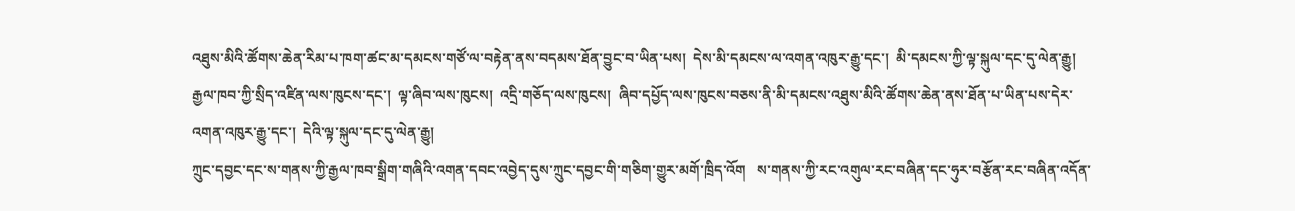འཐུས་མིའི་ཚོགས་ཆེན་རིམ་པ་ཁག་ཚང་མ་དམངས་གཙོ་ལ་བརྟེན་ནས་བདམས་ཐོན་བྱུང་བ་ཡིན་པས།  དེས་མི་དམངས་ལ་འགན་འཁུར་རྒྱུ་དང་།  མི་དམངས་ཀྱི་ལྟ་སྐུལ་དང་དུ་ལེན་རྒྱུ།
རྒྱལ་ཁབ་ཀྱི་སྲིད་འཛིན་ལས་ཁུངས་དང་།  ལྟ་ཞིབ་ལས་ཁུངས།  འདྲི་གཅོད་ལས་ཁུངས།  ཞིབ་དཔྱོད་ལས་ཁུངས་བཅས་ནི་མི་དམངས་འཐུས་མིའི་ཚོགས་ཆེན་ནས་ཐོན་པ་ཡིན་པས་དེར་འགན་འཁུར་རྒྱུ་དང་།  དེའི་ལྟ་སྐུལ་དང་དུ་ལེན་རྒྱུ།
ཀྲུང་དབྱང་དང་ས་གནས་ཀྱི་རྒྱལ་ཁབ་སྒྲིག་གཞིའི་འགན་དབང་འབྱེད་དུས་ཀྲུང་དབྱང་གི་གཅིག་གྱུར་མགོ་ཁྲིད་འོག   ས་གནས་ཀྱི་རང་འགུལ་རང་བཞིན་དང་ཧུར་བརྩོན་རང་བཞིན་འདོན་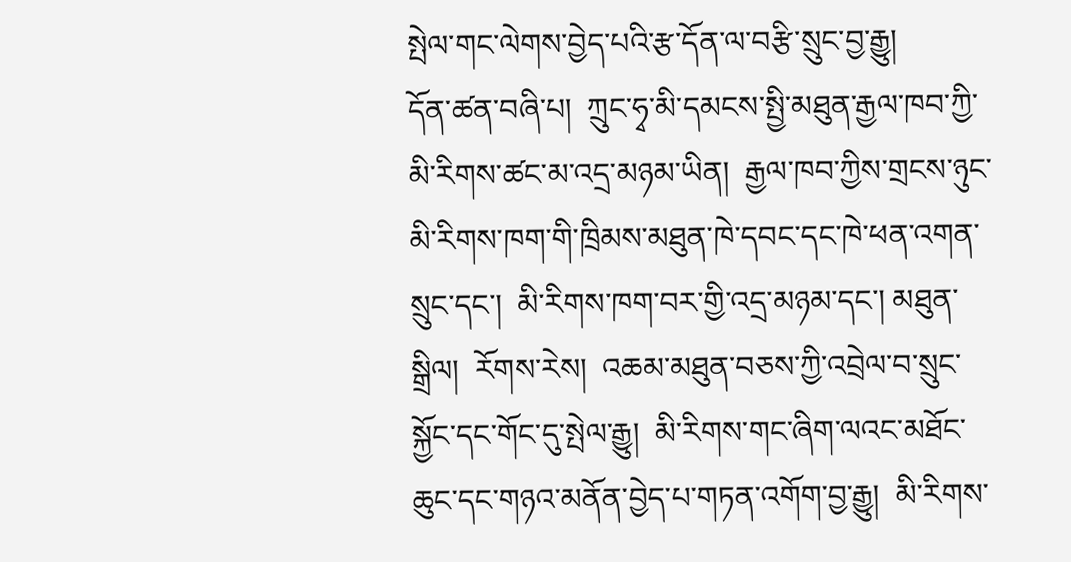སྤེལ་གང་ལེགས་བྱེད་པའི་རྩ་དོན་ལ་བརྩི་སྲུང་བྱ་རྒྱུ།
དོན་ཚན་བཞི་པ།  ཀྲུང་ཧྭ་མི་དམངས་སྤྱི་མཐུན་རྒྱལ་ཁབ་ཀྱི་མི་རིགས་ཚང་མ་འདྲ་མཉམ་ཡིན།  རྒྱལ་ཁབ་ཀྱིས་གྲངས་ཉུང་མི་རིགས་ཁག་གི་ཁྲིམས་མཐུན་ཁེ་དབང་དང་ཁེ་ཕན་འགན་སྲུང་དང་།  མི་རིགས་ཁག་བར་གྱི་འདྲ་མཉམ་དང་། མཐུན་སྒྲིལ།  རོགས་རེས།  འཆམ་མཐུན་བཅས་ཀྱི་འབྲེལ་བ་སྲུང་སྐྱོང་དང་གོང་དུ་སྤེལ་རྒྱུ།  མི་རིགས་གང་ཞིག་ལའང་མཐོང་ཆུང་དང་གཉའ་མནོན་བྱེད་པ་གཏན་འགོག་བྱ་རྒྱུ།  མི་རིགས་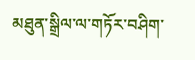མཐུན་སྒྲིལ་ལ་གཏོར་བཤིག་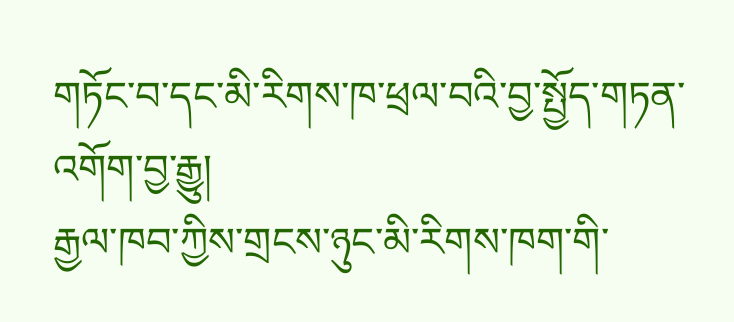གཏོང་བ་དང་མི་རིགས་ཁ་ཕྲལ་བའི་བྱ་སྤྱོད་གཏན་འགོག་བྱ་རྒྱུ།
རྒྱལ་ཁབ་ཀྱིས་གྲངས་ཉུང་མི་རིགས་ཁག་གི་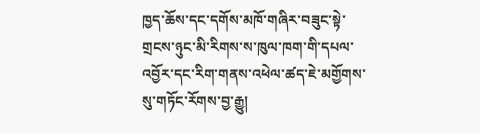ཁྱད་ཆོས་དང་དགོས་མཁོ་གཞིར་བཟུང་སྟེ་གྲངས་ཉུང་མི་རིགས་ས་ཁུལ་ཁག་གི་དཔལ་འབྱོར་དང་རིག་གནས་འཕེལ་ཚད་ཇེ་མགྱོགས་སུ་གཏོང་རོགས་བྱ་རྒྱུ།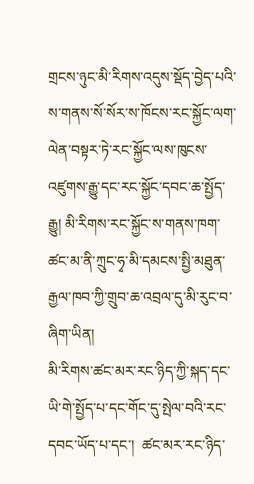གྲངས་ཉུང་མི་རིགས་འདུས་སྡོད་བྱེད་པའི་ས་གནས་སོ་སོར་ས་ཁོངས་རང་སྐྱོང་ལག་ལེན་བསྟར་ཏེ་རང་སྐྱོང་ལས་ཁུངས་འཛུགས་རྒྱུ་དང་རང་སྐྱོང་དབང་ཆ་སྤྱོད་རྒྱུ། མི་རིགས་རང་སྐྱོང་ས་གནས་ཁག་ཚང་མ་ནི་ཀྲུང་ཧྭ་མི་དམངས་སྤྱི་མཐུན་རྒྱལ་ཁབ་ཀྱི་གྲུབ་ཆ་འབྲལ་དུ་མི་རུང་བ་ཞིག་ཡིན།
མི་རིགས་ཚང་མར་རང་ཉིད་ཀྱི་སྐད་དང་ཡི་གེ་སྤྱོད་པ་དང་གོང་དུ་སྤེལ་བའི་རང་དབང་ཡོད་པ་དང་།  ཚང་མར་རང་ཉིད་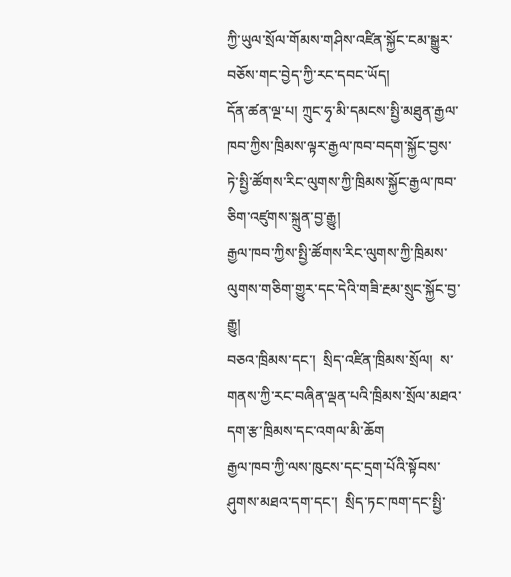ཀྱི་ཡུལ་སྲོལ་གོམས་གཤིས་འཛིན་སྐྱོང་ངམ་སྒྱུར་བཅོས་གང་བྱེད་ཀྱི་རང་དབང་ཡོད།
དོན་ཚན་ལྔ་པ། ཀྲུང་ཧྭ་མི་དམངས་སྤྱི་མཐུན་རྒྱལ་ཁབ་ཀྱིས་ཁྲིམས་ལྟར་རྒྱལ་ཁབ་བདག་སྐྱོང་བྱས་ཏེ་སྤྱི་ཚོགས་རིང་ལུགས་ཀྱི་ཁྲིམས་སྐྱོང་རྒྱལ་ཁབ་ཅིག་འཛུགས་སྐྲུན་བྱ་རྒྱུ།
རྒྱལ་ཁབ་ཀྱིས་སྤྱི་ཚོགས་རིང་ལུགས་ཀྱི་ཁྲིམས་ལུགས་གཅིག་གྱུར་དང་དེའི་གཟི་རྔམ་སྲུང་སྐྱོང་བྱ་རྒྱུ།
བཅའ་ཁྲིམས་དང་།  སྲིད་འཛིན་ཁྲིམས་སྲོལ།  ས་གནས་ཀྱི་རང་བཞིན་ལྡན་པའི་ཁྲིམས་སྲོལ་མཐའ་དག་རྩ་ཁྲིམས་དང་འགལ་མི་ཆོག
རྒྱལ་ཁབ་ཀྱི་ལས་ཁུངས་དང་དྲག་པོའི་སྟོབས་ཤུགས་མཐའ་དག་དང་།  སྲིད་ཏང་ཁག་དང་སྤྱི་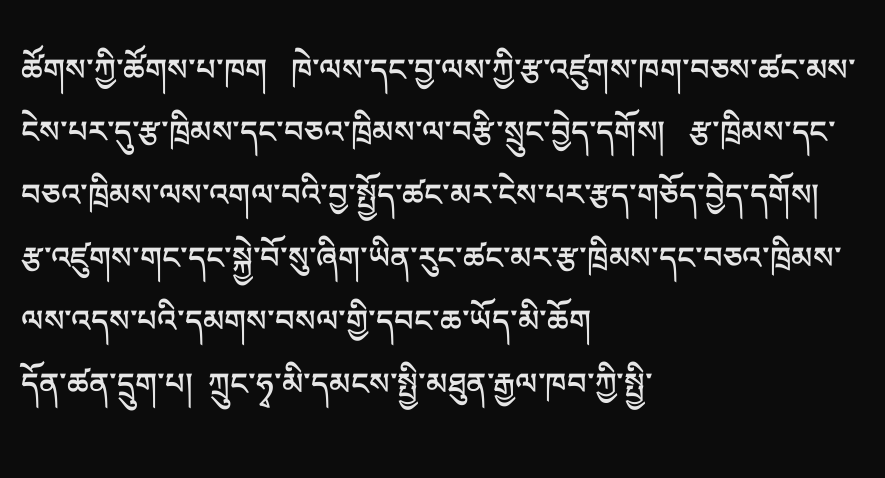ཚོགས་ཀྱི་ཚོགས་པ་ཁག   ཁེ་ལས་དང་བྱ་ལས་ཀྱི་རྩ་འཛུགས་ཁག་བཅས་ཚང་མས་ངེས་པར་དུ་རྩ་ཁྲིམས་དང་བཅའ་ཁྲིམས་ལ་བརྩི་སྲུང་བྱེད་དགོས།   རྩ་ཁྲིམས་དང་བཅའ་ཁྲིམས་ལས་འགལ་བའི་བྱ་སྤྱོད་ཚང་མར་ངེས་པར་རྩད་གཅོད་བྱེད་དགོས།
རྩ་འཛུགས་གང་དང་སྐྱེ་བོ་སུ་ཞིག་ཡིན་རུང་ཚང་མར་རྩ་ཁྲིམས་དང་བཅའ་ཁྲིམས་ལས་འདས་པའི་དམགས་བསལ་གྱི་དབང་ཆ་ཡོད་མི་ཆོག
དོན་ཚན་དྲུག་པ།  ཀྲུང་ཧྭ་མི་དམངས་སྤྱི་མཐུན་རྒྱལ་ཁབ་ཀྱི་སྤྱི་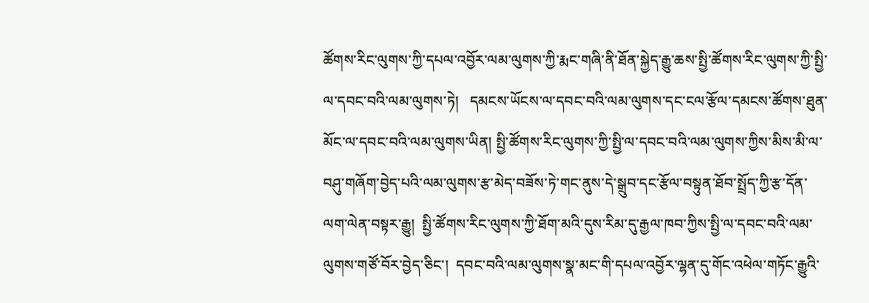ཚོགས་རིང་ལུགས་ཀྱི་དཔལ་འབྱོར་ལམ་ལུགས་ཀྱི་རྨང་གཞི་ནི་ཐོན་སྐྱེད་རྒྱུ་ཆས་སྤྱི་ཚོགས་རིང་ལུགས་ཀྱི་སྤྱི་ལ་དབང་བའི་ལམ་ལུགས་ཏེ།   དམངས་ཡོངས་ལ་དབང་བའི་ལམ་ལུགས་དང་ངལ་རྩོལ་དམངས་ཚོགས་ཐུན་མོང་ལ་དབང་བའི་ལམ་ལུགས་ཡིན། སྤྱི་ཚོགས་རིང་ལུགས་ཀྱི་སྤྱི་ལ་དབང་བའི་ལམ་ལུགས་ཀྱིས་མིས་མི་ལ་བཤུ་གཞོག་བྱེད་པའི་ལམ་ལུགས་རྩ་མེད་བཟོས་ཏེ་གང་ནུས་དེ་སྒྲུབ་དང་རྩོལ་བསྟུན་ཐོབ་སྤྲོད་ཀྱི་རྩ་དོན་ལག་ལེན་བསྟར་རྒྱུ།  སྤྱི་ཚོགས་རིང་ལུགས་ཀྱི་ཐོག་མའི་དུས་རིམ་དུ་རྒྱལ་ཁབ་ཀྱིས་སྤྱི་ལ་དབང་བའི་ལམ་ལུགས་གཙོ་བོར་བྱེད་ཅིང་།  དབང་བའི་ལམ་ལུགས་སྣ་མང་གི་དཔལ་འབྱོར་ལྷན་དུ་གོང་འཕེལ་གཏོང་རྒྱུའི་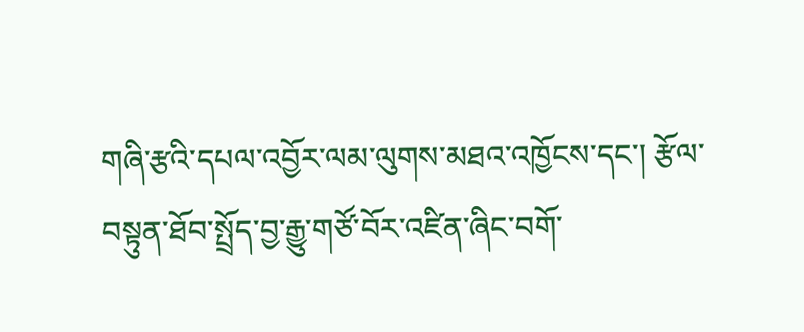གཞི་རྩའི་དཔལ་འབྱོར་ལམ་ལུགས་མཐའ་འཁྱོངས་དང་། རྩོལ་བསྟུན་ཐོབ་སྤྲོད་བྱ་རྒྱུ་གཙོ་བོར་འཛིན་ཞིང་བགོ་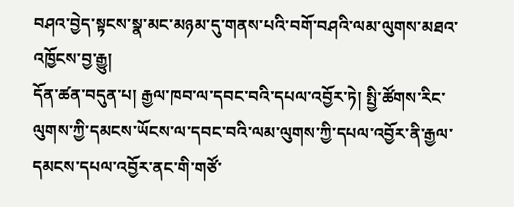བཤའ་བྱེད་སྟངས་སྣ་མང་མཉམ་དུ་གནས་པའི་བགོ་བཤའི་ལམ་ལུགས་མཐའ་འཁྱོངས་བྱ་རྒྱུ།
དོན་ཚན་བདུན་པ། རྒྱལ་ཁབ་ལ་དབང་བའི་དཔལ་འབྱོར་ཏེ། སྤྱི་ཚོགས་རིང་ལུགས་ཀྱི་དམངས་ཡོངས་ལ་དབང་བའི་ལམ་ལུགས་ཀྱི་དཔལ་འབྱོར་ནི་རྒྱལ་དམངས་དཔལ་འབྱོར་ནང་གི་གཙོ་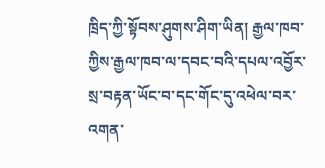ཁྲིད་ཀྱི་སྟོབས་ཤུགས་ཤིག་ཡིན། རྒྱལ་ཁབ་ཀྱིས་རྒྱལ་ཁབ་ལ་དབང་བའི་དཔལ་འབྱོར་སྲ་བརྟན་ཡོང་བ་དང་གོང་དུ་འཕེལ་བར་འགན་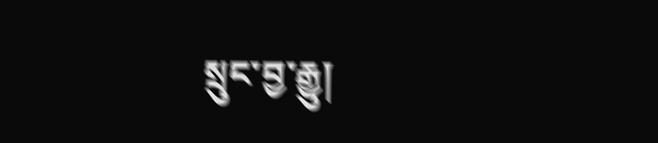སྲུང་བྱ་རྒྱུ།